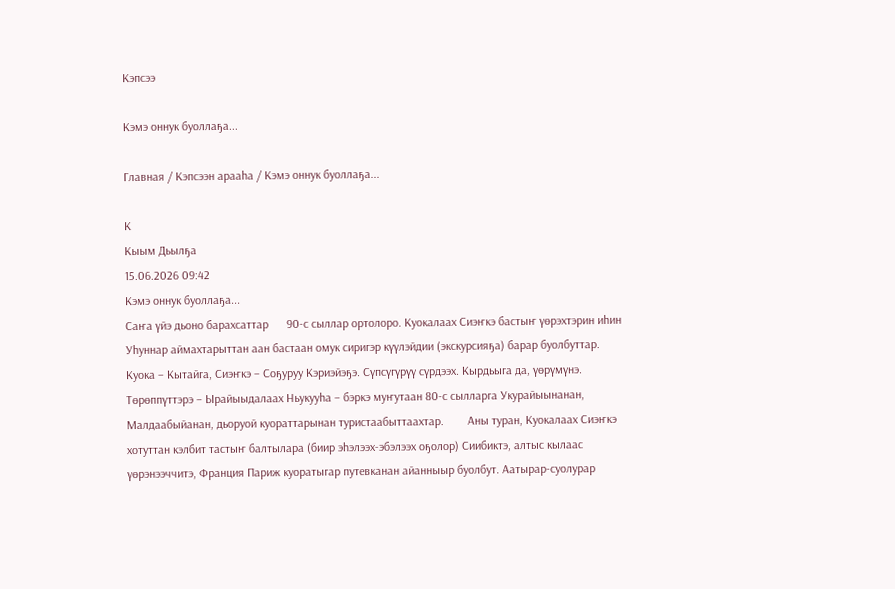Кэпсээ

Кэмэ оннук буоллаҕа...

Главная / Кэпсээн арааһа / Кэмэ оннук буоллаҕа...

К
Кыым Дьылҕа
15.06.2026 09:42
Кэмэ оннук буоллаҕа...
Саҥа үйэ дьоно барахсаттар      90-с сыллар ортолоро. Куокалаах Сиэҥкэ бастыҥ үөрэхтэрин иһин Уһуннар аймахтарыттан аан бастаан омук сиригэр күүлэйдии (экскурсияҕа) барар буолбуттар. Куока – Кытайга, Сиэҥкэ – Соҕуруу Кэриэйэҕэ. Сүпсүгүрүү сүрдээх. Кырдьыга да, үөрүмүнэ. Төрөппүттэрэ – Ырайыыдалаах Ньукууһа – бэркэ муҥутаан 80-с сылларга Укурайыынанан, Малдаабыйанан, дьоруой куораттарынан туристаабыттаахтар.        Аны туран, Куокалаах Сиэҥкэ хотуттан кэлбит тастыҥ балтылара (биир эһэлээх-эбэлээх оҕолор) Сиибиктэ, алтыс кылаас үөрэнээччитэ, Франция Париж куоратыгар путевканан айанныыр буолбут. Аатырар-суолурар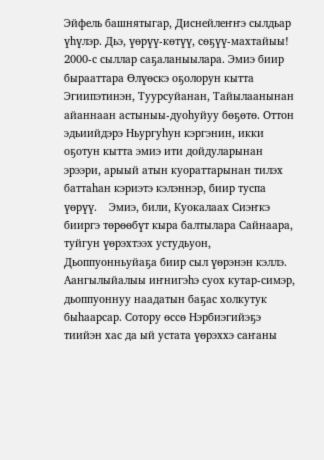Эйфель башнятыгар, Диснейлеҥҥэ сылдьар үһүлэр. Дьэ, үөрүү-көтүү, сөҕүү-махтайыы!    2000-с сыллар саҕаланыылара. Эмиэ биир бырааттара Өлүөскэ оҕолорун кытта Эгиипэтинэн, Туурсуйанан, Тайылаанынан айаннаан астыныы-дуоһуйуу бөҕөтө. Оттон эдьиийдэрэ Ньургуһун кэргэнин, икки оҕотун кытта эмиэ ити дойдуларынан эрээри, арыый атын куораттарынан тилэх баттаһан кэриэтэ кэлэннэр, биир туспа үөрүү.    Эмиэ, били, Куокалаах Сиэҥкэ бииргэ төрөөбүт кыра балтылара Сайнаара, туйгун үөрэхтээх устудьуон, Дьоппуонньуйаҕа биир сыл үөрэнэн кэллэ. Аангылыйалыы иҥнигэһэ суох кутар-симэр, дьоппуоннуу наадатын баҕас холкутук быһаарсар. Сотору өссө Нэрбиэгийэҕэ тиийэн хас да ый устата үөрэххэ саҥаны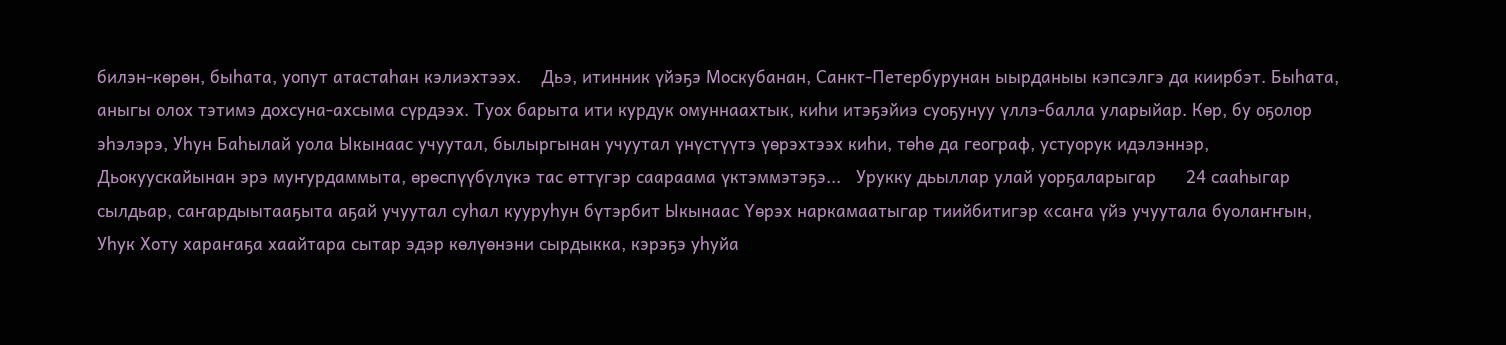билэн-көрөн, быһата, уопут атастаһан кэлиэхтээх.    Дьэ, итинник үйэҕэ Москубанан, Санкт-Петербурунан ыырданыы кэпсэлгэ да киирбэт. Быһата, аныгы олох тэтимэ дохсуна-ахсыма сүрдээх. Туох барыта ити курдук омуннаахтык, киһи итэҕэйиэ суоҕунуу үллэ-балла уларыйар. Көр, бу оҕолор эһэлэрэ, Уһун Баһылай уола Ыкынаас учуутал, былыргынан учуутал үнүстүүтэ үөрэхтээх киһи, төһө да географ, устуорук идэлэннэр, Дьокуускайынан эрэ муҥурдаммыта, өрөспүүбүлүкэ тас өттүгэр саараама үктэммэтэҕэ...   Урукку дьыллар улай уорҕаларыгар      24 сааһыгар сылдьар, саҥардыытааҕыта аҕай учуутал суһал кууруһун бүтэрбит Ыкынаас Үөрэх наркамаатыгар тиийбитигэр «саҥа үйэ учуутала буолаҥҥын, Уһук Хоту хараҥаҕа хаайтара сытар эдэр көлүөнэни сырдыкка, кэрэҕэ уһуйа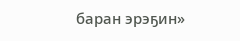баран эрэҕин»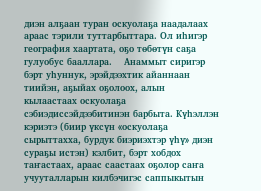диэн алҕаан туран оскуолаҕа наадалаах араас тэрили туттарбыттара. Ол иһигэр география хаартата, оҕо төбөтүн саҕа гулуобус бааллара.    Анаммыт сиригэр бэрт уһуннук, эрэйдээхтик айаннаан тиийэн, аҕыйах оҕолоох, алын кылаастаах оскуолаҕа сэбиэдиссэйдээбитинэн барбыта. Күһэллэн кэриэтэ (биир үксүн «оскуолаҕа сырыттахха, бурдук биэриэхтэр үһү» диэн сураҕы истэн) кэлбит, бэрт хобдох таҥастаах, араас саастаах оҕолор саҥа учууталларын килбэчигэс саппыкытын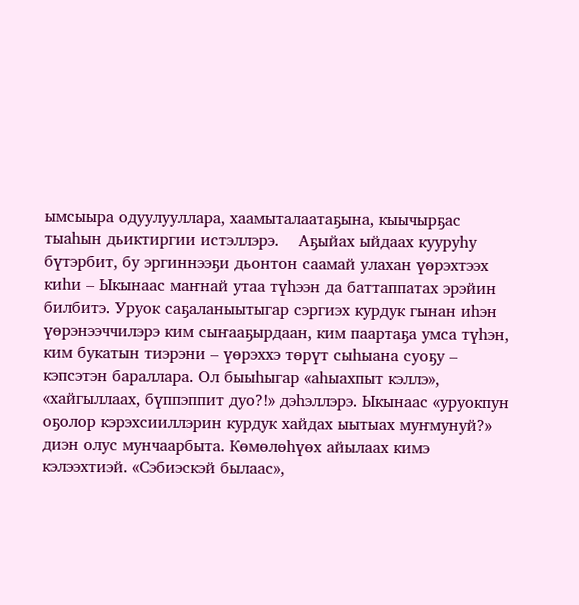ымсыыра одуулууллара, хаамыталаатаҕына, кыычырҕас тыаһын дьиктиргии истэллэрэ.    Аҕыйах ыйдаах кууруһу бүтэрбит, бу эргиннээҕи дьонтон саамай улахан үөрэхтээх киһи – Ыкынаас маҥнай утаа түһээн да баттаппатах эрэйин билбитэ. Уруок саҕаланыытыгар сэргиэх курдук гынан иһэн үөрэнээччилэрэ ким сыҥааҕырдаан, ким паартаҕа умса түһэн, ким букатын тиэрэни – үөрэххэ төрүт сыһыана суоҕу – кэпсэтэн бараллара. Ол быыһыгар «аһыахпыт кэллэ», «хайгыллаах, бүппэппит дуо?!» дэһэллэрэ. Ыкынаас «уруокпун оҕолор кэрэхсииллэрин курдук хайдах ыытыах муҥмунуй?» диэн олус мунчаарбыта. Көмөлөһүөх айылаах кимэ кэлээхтиэй. «Сэбиэскэй былаас»,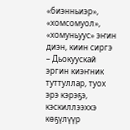«биэнньиэр», «хомсомуол», «хомуньуус» эҥин диэн, киин сиргэ – Дьокуускай эргин киэҥник туттуллар, туох эрэ кэрэҕэ, кэскиллээххэ көҕүлүүр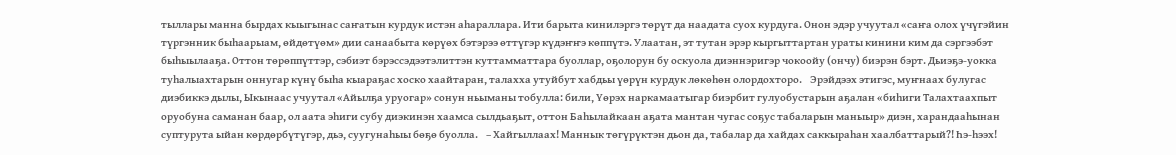тыллары манна бырдах кыыгынас саҥатын курдук истэн аһараллара. Ити барыта кинилэргэ төрүт да наадата суох курдуга. Онон эдэр учуутал «саҥа олох үчүгэйин түргэнник быһаарыам, өйдөтүөм» дии санаабыта көрүөх бэтэрээ өттүгэр күдэҥҥэ көппүтэ. Улаатан, эт тутан эрэр кыргыттартан ураты кинини ким да сэргээбэт быһыылааҕа. Оттон төрөппүттэр, сэбиэт бэрэссэдээтэлиттэн куттамматтара буоллар, оҕолорун бу оскуола диэннэригэр чокоойу (ончу) биэрэн бэрт. Дьиэҕэ-уокка туһалыахтарын оннугар күнү быһа кыараҕас хоско хаайтаран, талахха утуйбут хабдьы үөрүн курдук лөкөһөн олордохторо.    Эрэйдээх этигэс, муҥнаах булугас диэбиккэ дылы, Ыкынаас учуутал «Айылҕа уруогар» сонун ньыманы тобулла: били, Үөрэх наркамаатыгар биэрбит гулуобустарын аҕалан «биһиги Талахтаахпыт оруобуна саманан баар, ол аата эһиги субу диэкинэн хаамса сылдьаҕыт, оттон Баһылайкаан аҕата мантан чугас соҕус табаларын маныыр» диэн, харандааһынан суптурута ыйан көрдөрбүтүгэр, дьэ, суугунаһыы бөҕө буолла.    – Хайгыллаах! Маннык төгүрүктэн дьон да, табалар да хайдах саккыраһан хаалбаттарый?! Һэ-һээх!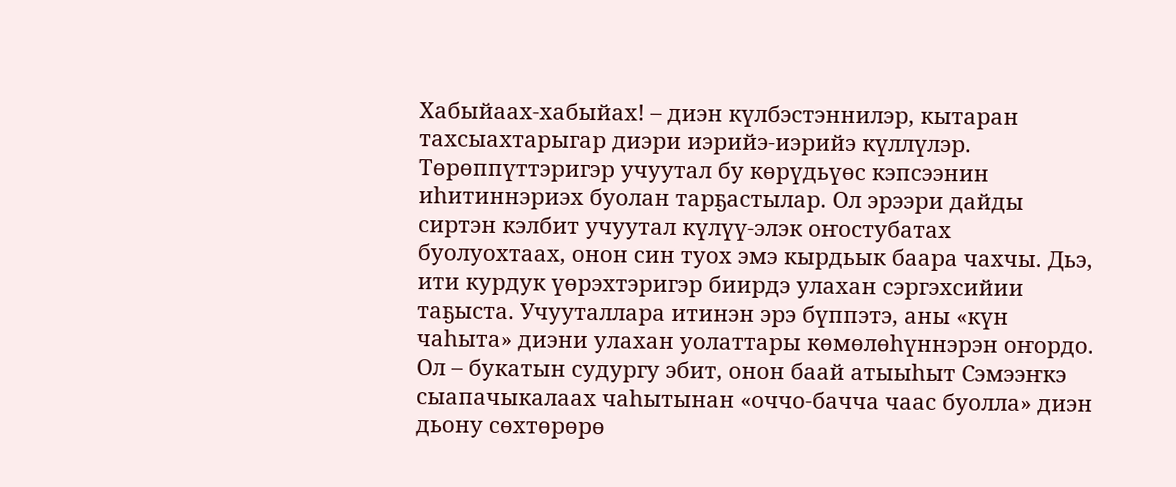Хабыйаах-хабыйах! – диэн күлбэстэннилэр, кытаран тахсыахтарыгар диэри иэрийэ-иэрийэ күллүлэр. Төрөппүттэригэр учуутал бу көрүдьүөс кэпсээнин иһитиннэриэх буолан тарҕастылар. Ол эрээри дайды сиртэн кэлбит учуутал күлүү-элэк оҥостубатах буолуохтаах, онон син туох эмэ кырдьык баара чахчы. Дьэ, ити курдук үөрэхтэригэр биирдэ улахан сэргэхсийии таҕыста. Учууталлара итинэн эрэ бүппэтэ, аны «күн чаһыта» диэни улахан уолаттары көмөлөһүннэрэн оҥордо. Ол – букатын судургу эбит, онон баай атыыһыт Сэмээҥкэ сыапачыкалаах чаһытынан «оччо-бачча чаас буолла» диэн дьону сөхтөрөрө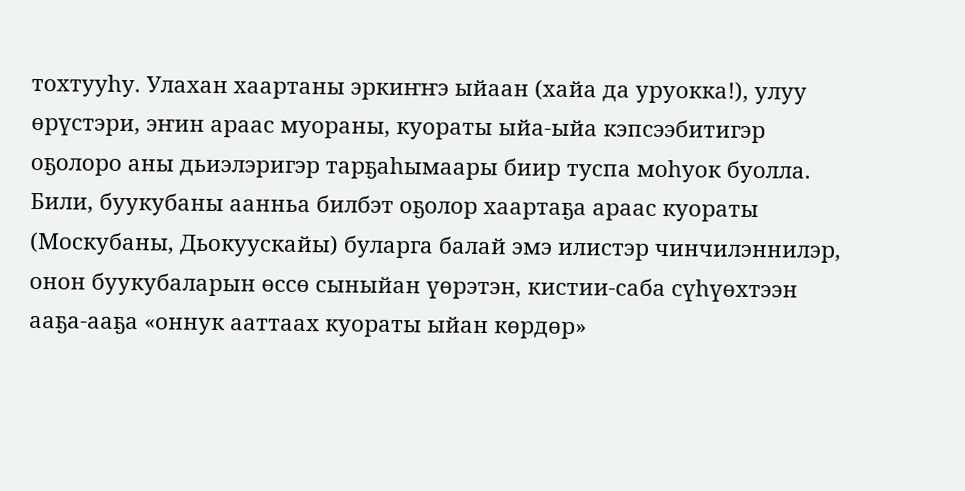тохтууһу. Улахан хаартаны эркиҥҥэ ыйаан (хайа да уруокка!), улуу өрүстэри, эҥин араас муораны, куораты ыйа-ыйа кэпсээбитигэр оҕолоро аны дьиэлэригэр тарҕаһымаары биир туспа моһуок буолла.    Били, буукубаны аанньа билбэт оҕолор хаартаҕа араас куораты (Москубаны, Дьокуускайы) буларга балай эмэ илистэр чинчилэннилэр, онон буукубаларын өссө сыныйан үөрэтэн, кистии-саба сүһүөхтээн ааҕа-ааҕа «оннук ааттаах куораты ыйан көрдөр»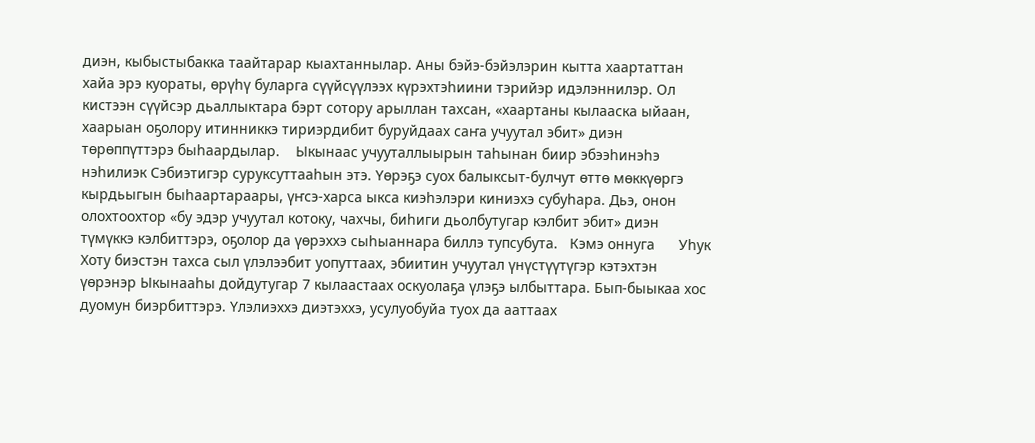диэн, кыбыстыбакка таайтарар кыахтаннылар. Аны бэйэ-бэйэлэрин кытта хаартаттан хайа эрэ куораты, өрүһү буларга сүүйсүүлээх күрэхтэһиини тэрийэр идэлэннилэр. Ол кистээн сүүйсэр дьаллыктара бэрт сотору арыллан тахсан, «хаартаны кылааска ыйаан, хаарыан оҕолору итинниккэ тириэрдибит буруйдаах саҥа учуутал эбит» диэн төрөппүттэрэ быһаардылар.    Ыкынаас учууталлыырын таһынан биир эбээһинэһэ нэһилиэк Сэбиэтигэр суруксуттааһын этэ. Үөрэҕэ суох балыксыт-булчут өттө мөккүөргэ кырдьыгын быһаартараары, үҥсэ-харса ыкса киэһэлэри киниэхэ субуһара. Дьэ, онон олохтоохтор «бу эдэр учуутал котоку, чахчы, биһиги дьолбутугар кэлбит эбит» диэн түмүккэ кэлбиттэрэ, оҕолор да үөрэххэ сыһыаннара биллэ тупсубута.   Кэмэ оннуга      Уһук Хоту биэстэн тахса сыл үлэлээбит уопуттаах, эбиитин учуутал үнүстүүтүгэр кэтэхтэн үөрэнэр Ыкынааһы дойдутугар 7 кылаастаах оскуолаҕа үлэҕэ ылбыттара. Бып-быыкаа хос дуомун биэрбиттэрэ. Үлэлиэххэ диэтэххэ, усулуобуйа туох да ааттаах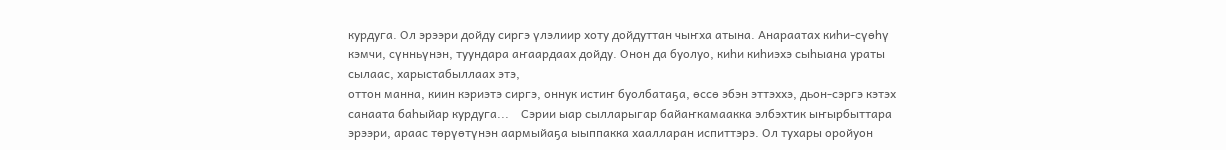курдуга. Ол эрээри дойду сиргэ үлэлиир хоту дойдуттан чыҥха атына. Анараатах киһи-сүөһү кэмчи, сүнньүнэн, туундара аҥаардаах дойду. Онон да буолуо, киһи киһиэхэ сыһыана ураты сылаас, харыстабыллаах этэ,
оттон манна, киин кэриэтэ сиргэ, оннук истиҥ буолбатаҕа, өссө эбэн эттэххэ, дьон-сэргэ кэтэх санаата баһыйар курдуга...    Сэрии ыар сылларыгар байаҥкамаакка элбэхтик ыҥырбыттара эрээри, араас төрүөтүнэн аармыйаҕа ыыппакка хаалларан испиттэрэ. Ол тухары оройуон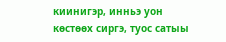киинигэр, инньэ уон көстөөх сиргэ, туос сатыы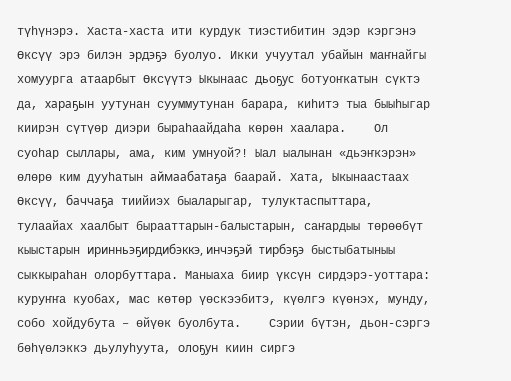түһүнэрэ. Хаста-хаста ити курдук тиэстибитин эдэр кэргэнэ Өксүү эрэ билэн эрдэҕэ буолуо. Икки учуутал убайын маҥнайгы хомуурга атаарбыт Өксүүтэ Ыкынаас дьоҕус ботуоҥкатын сүктэ да, хараҕын уутунан сууммутунан барара, киһитэ тыа быыһыгар киирэн сүтүөр диэри быраһаайдаһа көрөн хаалара.    Ол суоһар сыллары, ама, ким умнуой?! Ыал ыалынан «дьэҥкэрэн» өлөрө ким дууһатын аймаабатаҕа баарай. Хата, Ыкынаастаах Өксүү, баччаҕа тиийиэх быаларыгар, тулуктаспыттара, тулаайах хаалбыт бырааттарын-балыстарын, саҥардыы төрөөбүт кыыстарын иринньэҕирдибэккэ, инчэҕэй тирбэҕэ быстыбатыныы сыккыраһан олорбуттара. Маныаха биир үксүн сирдэрэ-уоттара: куруҥҥа куобах, мас көтөр үөскээбитэ, күөлгэ күөнэх, мунду, собо хойдубута – өйүөк буолбута.    Сэрии бүтэн, дьон-сэргэ бөһүөлэккэ дьулуһуута, олоҕун киин сиргэ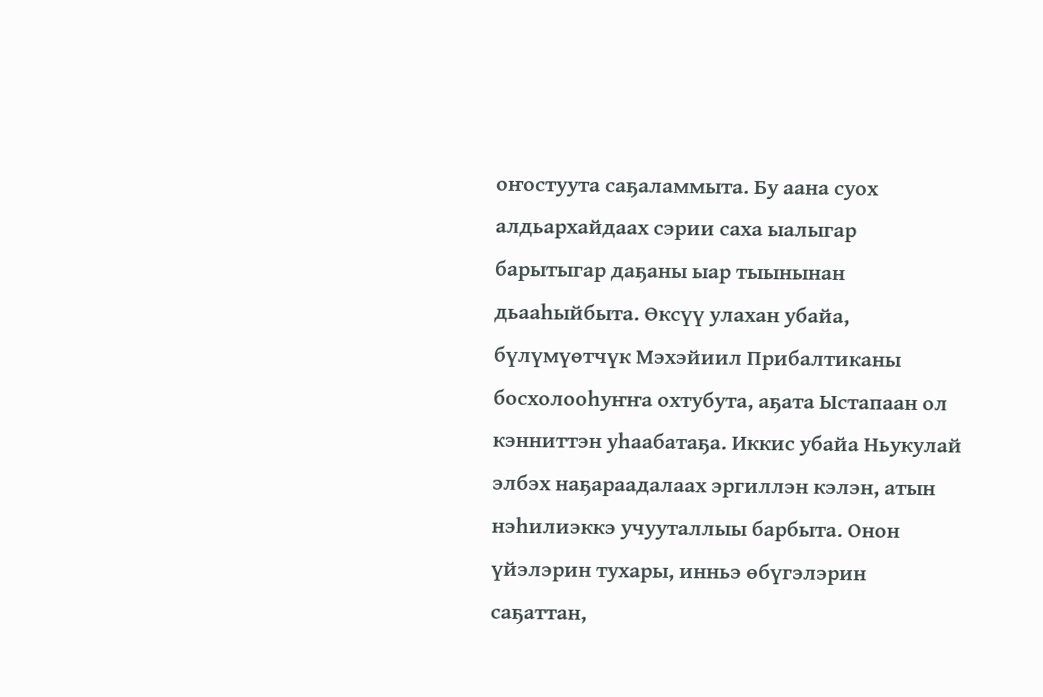оҥостуута саҕаламмыта. Бу аана суох алдьархайдаах сэрии саха ыалыгар барытыгар даҕаны ыар тыынынан дьааһыйбыта. Өксүү улахан убайа, бүлүмүөтчүк Мэхэйиил Прибалтиканы босхолооһуҥҥа охтубута, аҕата Ыстапаан ол кэнниттэн уһаабатаҕа. Иккис убайа Ньукулай элбэх наҕараадалаах эргиллэн кэлэн, атын нэһилиэккэ учууталлыы барбыта. Онон үйэлэрин тухары, инньэ өбүгэлэрин саҕаттан,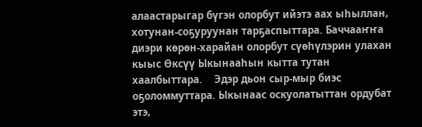алаастарыгар бүгэн олорбут ийэтэ аах ыһыллан, хотунан-соҕуруунан тарҕаспыттара. Баччааҥҥа диэри көрөн-харайан олорбут сүөһүлэрин улахан кыыс Өксүү Ыкынааһын кытта тутан хаалбыттара.    Эдэр дьон сыр-мыр биэс оҕоломмуттара. Ыкынаас оскуолатыттан ордубат этэ,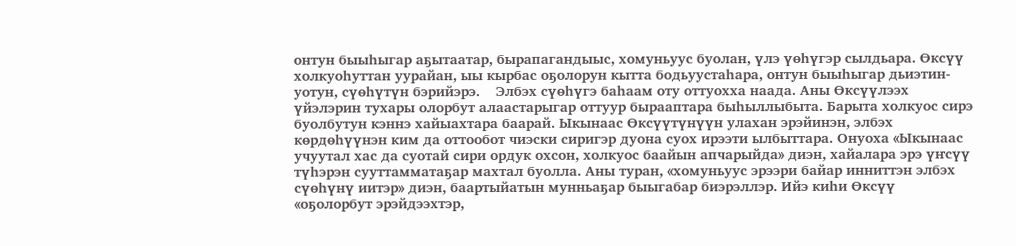онтун быыһыгар аҕытаатар, бырапагандыыс, хомуньуус буолан, үлэ үөһүгэр сылдьара. Өксүү холкуоһуттан уурайан, ыы кырбас оҕолорун кытта бодьуустаһара, онтун быыһыгар дьиэтин-уотун, сүөһүтүн бэрийэрэ.    Элбэх сүөһүгэ баһаам оту оттуохха наада. Аны Өксүүлээх үйэлэрин тухары олорбут алаастарыгар оттуур бырааптара быһыллыбыта. Барыта холкуос сирэ буолбутун кэннэ хайыахтара баарай. Ыкынаас Өксүүтүнүүн улахан эрэйинэн, элбэх көрдөһүүнэн ким да оттообот чиэски сиригэр дуона суох ирээти ылбыттара. Онуоха «Ыкынаас учуутал хас да суотай сири ордук охсон, холкуос баайын апчарыйда» диэн, хайалара эрэ үҥсүү түһэрэн сууттамматаҕар махтал буолла. Аны туран, «хомуньуус эрээри байар инниттэн элбэх сүөһүнү иитэр» диэн, баартыйатын мунньаҕар быыгабар биэрэллэр. Ийэ киһи Өксүү «оҕолорбут эрэйдээхтэр,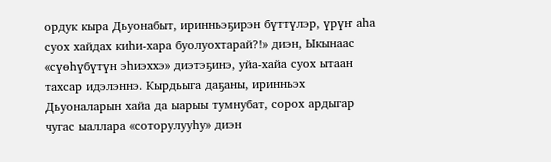ордук кыра Дьуонабыт, иринньэҕирэн бүттүлэр, үрүҥ аһа суох хайдах киһи-хара буолуохтарай?!» диэн, Ыкынаас «сүөһүбүтүн эһиэххэ» диэтэҕинэ, уйа-хайа суох ытаан тахсар идэлэннэ. Кырдьыга даҕаны, иринньэх Дьуоналарын хайа да ыарыы тумнубат, сорох ардыгар чугас ыаллара «соторулууһу» диэн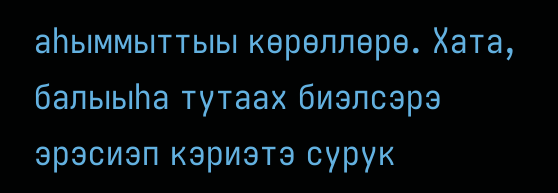аһыммыттыы көрөллөрө. Хата, балыыһа тутаах биэлсэрэ эрэсиэп кэриэтэ сурук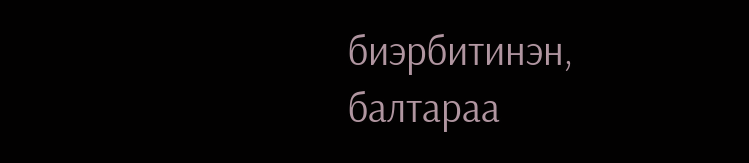биэрбитинэн, балтараа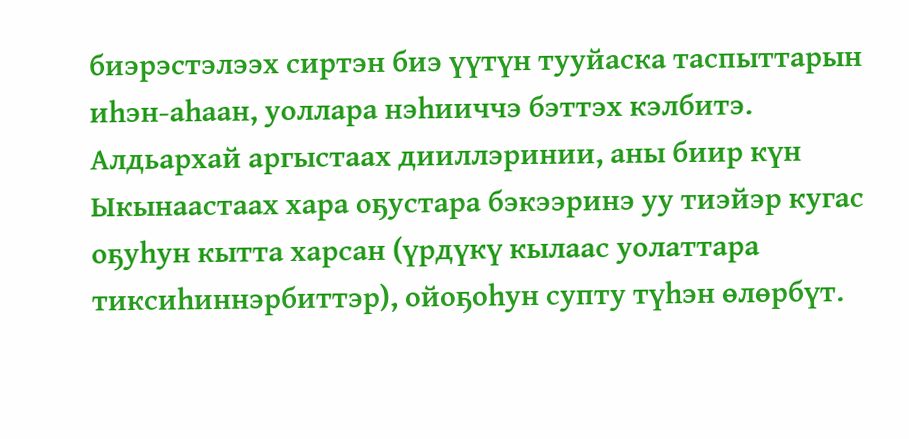биэрэстэлээх сиртэн биэ үүтүн тууйаска таспыттарын иһэн-аһаан, уоллара нэһииччэ бэттэх кэлбитэ.    Алдьархай аргыстаах дииллэринии, аны биир күн Ыкынаастаах хара оҕустара бэкээринэ уу тиэйэр кугас оҕуһун кытта харсан (үрдүкү кылаас уолаттара тиксиһиннэрбиттэр), ойоҕоһун супту түһэн өлөрбүт.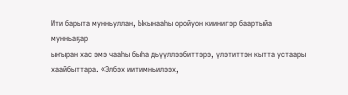Ити барыта мунньуллан, Ыкынааһы оройуон киинигэр баартыйа мунньаҕар
ыҥыран хас эмэ чааһы быһа дьүүллээбиттэрэ, үлэтиттэн кытта устаары хаайбыттара. «Элбэх иитимньилээх,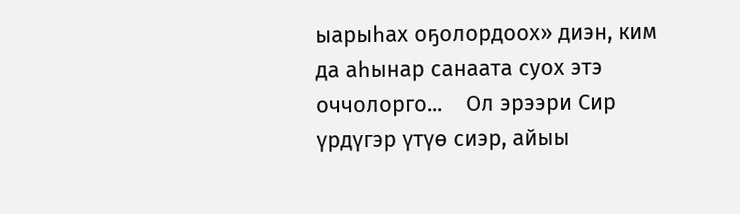ыарыһах оҕолордоох» диэн, ким да аһынар санаата суох этэ оччолорго...    Ол эрээри Сир үрдүгэр үтүө сиэр, айыы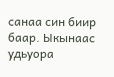санаа син биир баар. Ыкынаас удьуора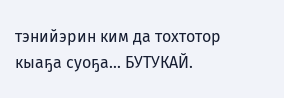тэнийэрин ким да тохтотор кыаҕа суоҕа... БУТУКАЙ.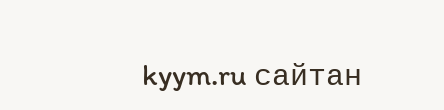kyym.ru сайтан